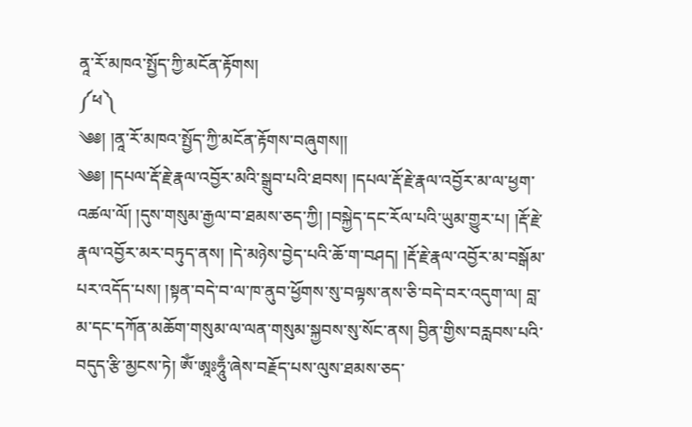ནཱ་རོ་མཁའ་སྤྱོད་ཀྱི་མངོན་རྟོགས།
༼ཕ༽
༄༅། །ནཱ་རོ་མཁའ་སྤྱོད་ཀྱི་མངོན་རྟོགས་བཞུགས།།
༄༅། །དཔལ་རྡོ་རྗེ་རྣལ་འབྱོར་མའི་སྒྲུབ་པའི་ཐབས། །དཔལ་རྡོ་རྗེ་རྣལ་འབྱོར་མ་ལ་ཕྱག་འཚལ་ལོ། །དུས་གསུམ་རྒྱལ་བ་ཐམས་ཅད་ཀྱི། །བསྐྱེད་དང་རོལ་པའི་ཡུམ་གྱུར་པ། །རྡོ་རྗེ་རྣལ་འབྱོར་མར་བཏུད་ནས། །དེ་མཉེས་བྱེད་པའི་ཆོ་ག་བཤད། །རྡོ་རྗེ་རྣལ་འབྱོར་མ་བསྒོམ་པར་འདོད་པས། །སྟན་བདེ་བ་ལ་ཁ་ནུབ་ཕྱོགས་སུ་བལྟས་ནས་ཅི་བདེ་བར་འདུག་ལ། བླ་མ་དང་དཀོན་མཆོག་གསུམ་ལ་ལན་གསུམ་སྐྱབས་སུ་སོང་ནས། བྱིན་གྱིས་བརླབས་པའི་བདུད་རྩི་མྱངས་ཏེ། ཨོཾ་ཨཱཿཧཱུྃ་ཞེས་བརྗོད་པས་ལུས་ཐམས་ཅད་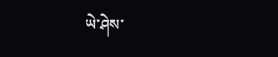ཡེ་ཤེས་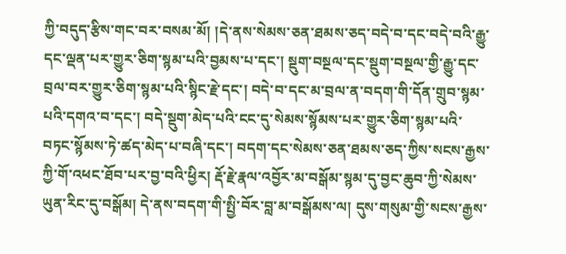ཀྱི་བདུད་རྩིས་གང་བར་བསམ་མོ། །དེ་ནས་སེམས་ཅན་ཐམས་ཅད་བདེ་བ་དང་བདེ་བའི་རྒྱུ་དང་ལྡན་པར་གྱུར་ཅིག་སྙམ་པའི་བྱམས་པ་དང་། སྡུག་བསྔལ་དང་སྡུག་བསྔལ་གྱི་རྒྱུ་དང་བྲལ་བར་གྱུར་ཅིག་སྙམ་པའི་སྙིང་རྗེ་དང་། བདེ་བ་དང་མ་བྲལ་ན་བདག་གི་དོན་གྲུབ་སྙམ་པའི་དགའ་བ་དང་། བདེ་སྡུག་མེད་པའི་ངང་དུ་སེམས་སྙོམས་པར་གྱུར་ཅིག་སྙམ་པའི་བཏང་སྙོམས་ཏེ་ཚད་མེད་པ་བཞི་དང་། བདག་དང་སེམས་ཅན་ཐམས་ཅད་ཀྱིས་སངས་རྒྱས་ཀྱི་གོ་འཕང་ཐོབ་པར་བྱ་བའི་ཕྱིར། རྡོ་རྗེ་རྣལ་འབྱོར་མ་བསྒོམ་སྙམ་དུ་བྱང་ཆུབ་ཀྱི་སེམས་ཡུན་རིང་དུ་བསྒོམ། དེ་ནས་བདག་གི་སྤྱི་བོར་བླ་མ་བསྒོམས་ལ། དུས་གསུམ་གྱི་སངས་རྒྱས་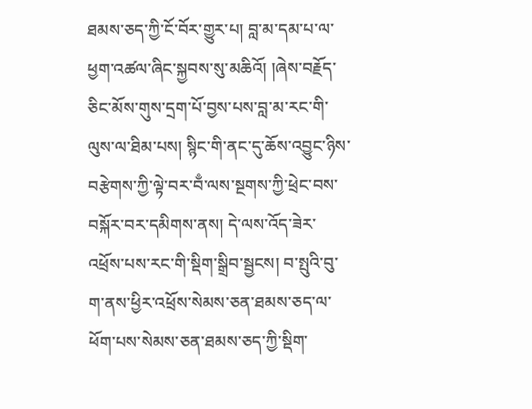ཐམས་ཅད་ཀྱི་ངོ་བོར་གྱུར་པ། བླ་མ་དམ་པ་ལ་ཕྱག་འཚལ་ཞིང་སྐྱབས་སུ་མཆིའོ། །ཞེས་བརྗོད་ཅིང་མོས་གུས་དྲག་པོ་བྱས་པས་བླ་མ་རང་གི་ལུས་ལ་ཐིམ་པས། སྙིང་གི་ནང་དུ་ཆོས་འབྱུང་ཉིས་བརྩེགས་ཀྱི་ལྟེ་བར་བྃ་ལས་སྔགས་ཀྱི་ཕྲེང་བས་བསྐོར་བར་དམིགས་ནས། དེ་ལས་འོད་ཟེར་འཕྲོས་པས་རང་གི་སྡིག་སྒྲིབ་སྦྱངས། བ་སྤུའི་བུ་ག་ནས་ཕྱིར་འཕྲོས་སེམས་ཅན་ཐམས་ཅད་ལ་ཕོག་པས་སེམས་ཅན་ཐམས་ཅད་ཀྱི་སྡིག་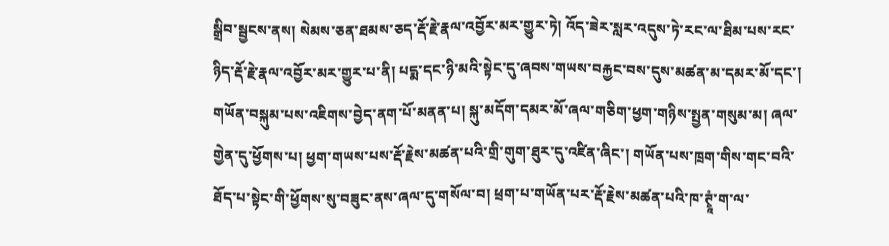སྒྲིབ་སྦྱངས་ནས། སེམས་ཅན་ཐམས་ཅད་རྡོ་རྗེ་རྣལ་འབྱོར་མར་གྱུར་ཏེ། འོད་ཟེར་སླར་འདུས་ཏེ་རང་ལ་ཐིམ་པས་རང་ཉིད་རྡོ་རྗེ་རྣལ་འབྱོར་མར་གྱུར་པ་ནི། པདྨ་དང་ཉི་མའི་སྟེང་དུ་ཞབས་གཡས་བརྐྱང་བས་དུས་མཚན་མ་དམར་མོ་དང་། གཡོན་བསྐུམ་པས་འཇིགས་བྱེད་ནག་པོ་མནན་པ། སྐུ་མདོག་དམར་མོ་ཞལ་གཅིག་ཕྱག་གཉིས་སྤྱན་གསུམ་མ། ཞལ་གྱེན་དུ་ཕྱོགས་པ། ཕྱག་གཡས་པས་རྡོ་རྗེས་མཚན་པའི་གྲི་གུག་ཐུར་དུ་འཛིན་ཞིང་། གཡོན་པས་ཁྲག་གིས་གང་བའི་ཐོད་པ་སྟེང་གི་ཕྱོགས་སུ་བཟུང་ནས་ཞལ་དུ་གསོལ་བ། ཕྲག་པ་གཡོན་པར་རྡོ་རྗེས་མཚན་པའི་ཁ་ཊྭཱཾ་ག་ལ་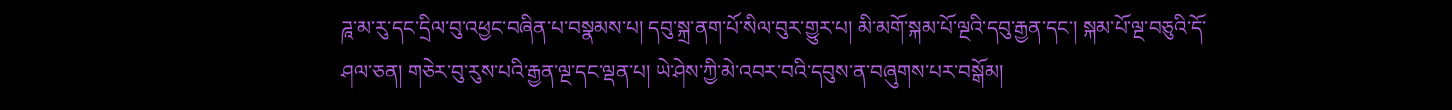ཌཱ་མ་རུ་དང་དྲིལ་བུ་འཕྱང་བཞིན་པ་བསྣམས་པ། དབུ་སྐྲ་ནག་པོ་སིལ་བུར་གྱུར་པ། མི་མགོ་སྐམ་པོ་ལྔའི་དབུ་རྒྱན་དང་། སྐམ་པོ་ལྔ་བཅུའི་དོ་ཤལ་ཅན། གཅེར་བུ་རུས་པའི་རྒྱན་ལྔ་དང་ལྡན་པ། ཡེ་ཤེས་ཀྱི་མེ་འབར་བའི་དབུས་ན་བཞུགས་པར་བསྒོམ།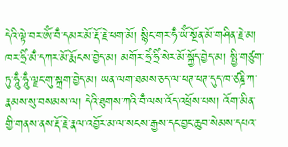དེའི་ལྟེ་བར་ཨོཾ་བྃ་དམར་མོ་རྡོ་རྗེ་ཕག་མོ། སྙིང་གར་ཧྃ་ཡོཾ་སྔོན་མོ་གཤིན་རྗེ་མ། ཁར་ཧྲིཾ་མྃ་དཀར་མོ་རྨོངས་བྱེད་མ། མགོར་ཧྲེཾ་ཧྲིཾ་སེར་མོ་སྐྱོད་བྱེད་མ། སྤྱི་གཙུག་ཏུ་ཧཱུྃ་ཧཱུྃ་ལྗང་གུ་སྐྲག་བྱེད་མ། ཡན་ལག་ཐམས་ཅད་ལ་ཕཊ་ཕཊ་དུད་ཁ་ཙཎྜི་ཀ་རྣམས་སུ་བསམས་ལ། དེའི་ཐུགས་ཀའི་བྃ་ལས་འོད་འཕྲོས་པས། འོག་མིན་གྱི་གནས་ནས་རྡོ་རྗེ་རྣལ་འབྱོར་མ་ལ་སངས་རྒྱས་དང་བྱང་ཆུབ་སེམས་དཔའ་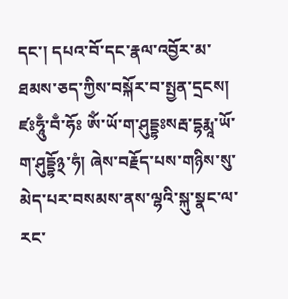དང་། དཔའ་བོ་དང་རྣལ་འབྱོར་མ་ཐམས་ཅད་ཀྱིས་བསྐོར་བ་སྤྱན་དྲངས། ཛཿཧཱུྃ་བྃ་ཧོཿ ཨོཾ་ཡོ་ག་ཤུདྡྷཿསརྦ་དྷརྨཱ་ཡོ་ག་ཤུདྡྷོ྅་ཧཾ། ཞེས་བརྗོད་པས་གཉིས་སུ་མེད་པར་བསམས་ནས་ལྷའི་སྐུ་སྣང་ལ་རང་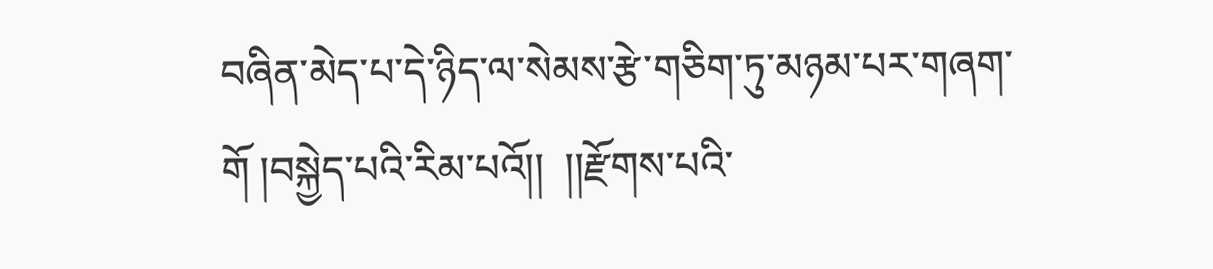བཞིན་མེད་པ་དེ་ཉིད་ལ་སེམས་རྩེ་གཅིག་ཏུ་མཉམ་པར་གཞག་གོ །བསྐྱེད་པའི་རིམ་པའོ།།  །།རྫོགས་པའི་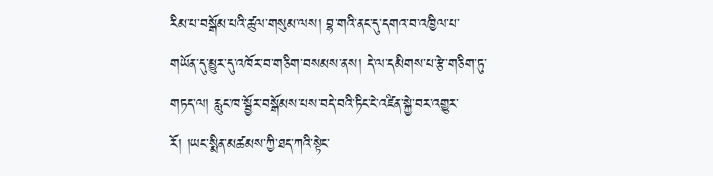རིམ་པ་བསྒོམ་པའི་ཚུལ་གསུམ་ལས། བྷ་གའི་ནང་དུ་དགའ་བ་འཁྱིལ་པ་གཡོན་དུ་མྱུར་དུ་འཁོར་བ་གཅིག་བསམས་ནས། དེ་ལ་དམིགས་པ་རྩེ་གཅིག་ཏུ་གཏད་ལ། རླུང་ཁ་སྦྱོར་བསྒོམས་པས་བདེ་བའི་ཏིང་ངེ་འཛིན་སྐྱེ་བར་འགྱུར་རོ། །ཡང་སྨིན་མཚམས་ཀྱི་ཐད་ཀའི་སྟེང་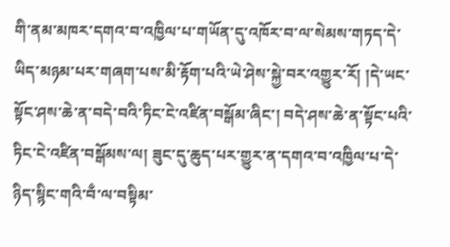གི་ནམ་མཁར་དགའ་བ་འཁྱིལ་པ་གཡོན་དུ་འཁོར་བ་ལ་སེམས་གཏད་དེ་ཡིད་མཉམ་པར་གཞག་པས་མི་རྟོག་པའི་ཡེ་ཤེས་སྐྱེ་བར་འགྱུར་རོ། །དེ་ཡང་སྟོང་ཤས་ཆེ་ན་བདེ་བའི་ཏིང་ངེ་འཛིན་བསྒོམ་ཞིང་། བདེ་ཤས་ཆེ་ན་སྟོང་པའི་ཏིང་ངེ་འཛིན་བསྒོམས་ལ། ཟུང་དུ་ཆུད་པར་གྱུར་ན་དགའ་བ་འཁྱིལ་པ་དེ་ཉིད་སྙིང་གའི་བྃ་ལ་བསྟིམ་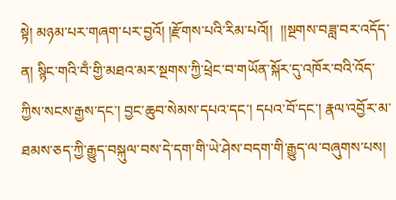སྟེ། མཉམ་པར་གཞག་པར་བྱའོ། །རྫོགས་པའི་རིམ་པའོ།།  །།སྔགས་བཟླ་བར་འདོད་ན། སྙིང་གའི་བྃ་གྱི་མཐའ་མར་སྔགས་ཀྱི་ཕྲེང་བ་གཡོན་སྐོར་དུ་འཁོར་བའི་འོད་ཀྱིས་སངས་རྒྱས་དང་། བྱང་ཆུབ་སེམས་དཔའ་དང་། དཔའ་བོ་དང་། རྣལ་འབྱོར་མ་ཐམས་ཅད་ཀྱི་རྒྱུད་བསྐུལ་བས་དེ་དག་གི་ཡེ་ཤེས་བདག་གི་རྒྱུད་ལ་བཞུགས་པས།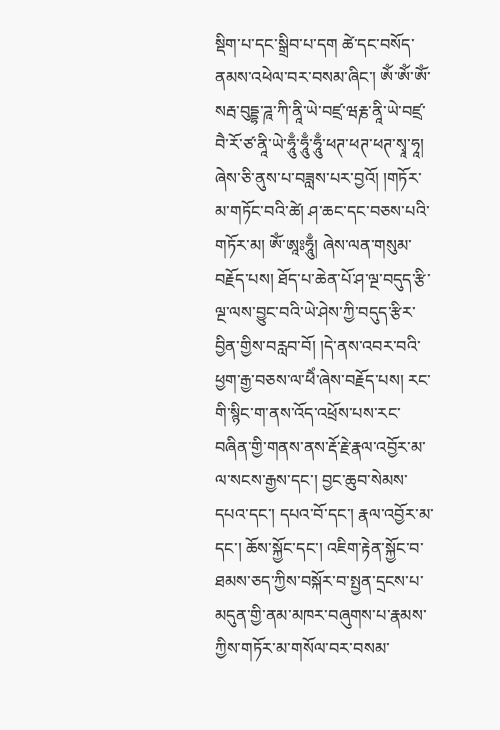སྡིག་པ་དང་སྒྲིབ་པ་དག ཚེ་དང་བསོད་ནམས་འཕེལ་བར་བསམ་ཞིང་། ཨོཾ་ཨོཾ་ཨོཾ་སརྦ་བུདྡྷ་ཌཱ་ཀི་ནཱི་ཡེ་བཛྲ་ཝརྞ་ནཱི་ཡེ་བཛྲ་བཻ་རོ་ཙ་ནཱི་ཡེ་ཧཱུྃ་ཧཱུྃ་ཧཱུྃ་ཕཊ་ཕཊ་ཕཊ་སྭཱ་ཧཱ། ཞེས་ཅི་ནུས་པ་བཟླས་པར་བྱའོ། །གཏོར་མ་གཏོང་བའི་ཚེ། ཤ་ཆང་དང་བཅས་པའི་གཏོར་མ། ཨོཾ་ཨཱཿཧཱུྃ། ཞེས་ལན་གསུམ་བརྗོད་པས། ཐོད་པ་ཆེན་པོ་ཤ་ལྔ་བདུད་རྩི་ལྔ་ལས་བྱུང་བའི་ཡེ་ཤེས་ཀྱི་བདུད་རྩིར་བྱིན་གྱིས་བརླབ་བོ། །དེ་ནས་འབར་བའི་ཕྱག་རྒྱ་བཅས་ལ་ཕཻཾ་ཞེས་བརྗོད་པས། རང་གི་སྙིང་ག་ནས་འོད་འཕྲོས་པས་རང་བཞིན་གྱི་གནས་ནས་རྡོ་རྗེ་རྣལ་འབྱོར་མ་ལ་སངས་རྒྱས་དང་། བྱང་ཆུབ་སེམས་དཔའ་དང་། དཔའ་བོ་དང་། རྣལ་འབྱོར་མ་དང་། ཆོས་སྐྱོང་དང་། འཇིག་རྟེན་སྐྱོང་བ་ཐམས་ཅད་ཀྱིས་བསྐོར་བ་སྤྱན་དྲངས་པ་མདུན་གྱི་ནམ་མཁར་བཞུགས་པ་རྣམས་ཀྱིས་གཏོར་མ་གསོལ་བར་བསམ་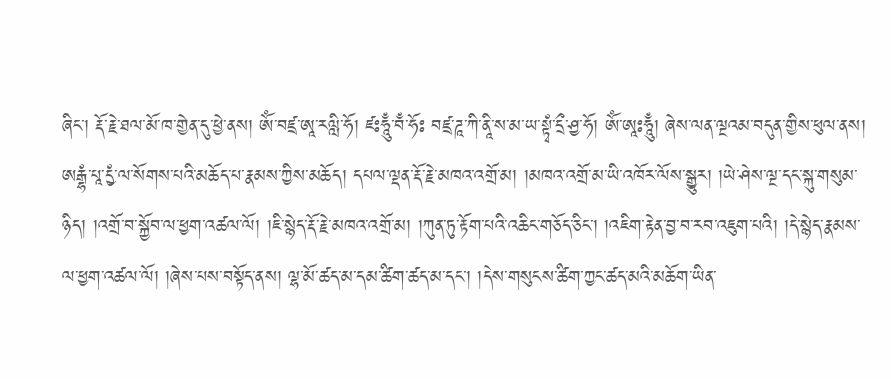ཞིང་། རྡོ་རྗེ་ཐལ་མོ་ཁ་གྱེན་དུ་ཕྱེ་ནས། ཨོཾ་བཛྲ་ཨཱ་རལླི་ཧོ། ཛཿཧཱུྃ་བྃ་ཧོཿ བཛྲ་ཌཱ་ཀི་ནཱི་ས་མ་ཡ་སྟྭཾ་དྲྀ་ཤྱ་ཧོ། ཨོཾ་ཨཱཿཧཱུྃ། ཞེས་ལན་ལྔའམ་བདུན་གྱིས་ཕུལ་ནས། ཨརྒྷཾ་པཱ་དྱཾ་ལ་སོགས་པའི་མཆོད་པ་རྣམས་ཀྱིས་མཆོད། དཔལ་ལྡན་རྡོ་རྗེ་མཁའ་འགྲོ་མ། །མཁའ་འགྲོ་མ་ཡི་འཁོར་ལོས་སྒྱུར། །ཡེ་ཤེས་ལྔ་དང་སྐུ་གསུམ་ཉིད། །འགྲོ་བ་སྐྱོབ་ལ་ཕྱག་འཚལ་ལོ། །ཇི་སྙེད་རྡོ་རྗེ་མཁའ་འགྲོ་མ། །ཀུན་ཏུ་རྟོག་པའི་འཆིང་གཅོད་ཅིང་། །འཇིག་རྟེན་བྱ་བ་རབ་འཇུག་པའི། །དེ་སྙེད་རྣམས་ལ་ཕྱག་འཚལ་ལོ། །ཞེས་པས་བསྟོད་ནས། ལྷ་མོ་ཚད་མ་དམ་ཚིག་ཚད་མ་དང་། །དེས་གསུངས་ཚིག་ཀྱང་ཚད་མའི་མཆོག་ཡིན་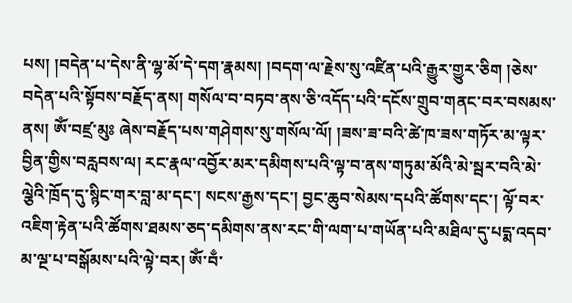པས། །བདེན་པ་དེས་ནི་ལྷ་མོ་དེ་དག་རྣམས། །བདག་ལ་རྗེས་སུ་འཛིན་པའི་རྒྱུར་གྱུར་ཅིག །ཅེས་བདེན་པའི་སྟོབས་བརྗོད་ནས། གསོལ་བ་བཏབ་ནས་ཅི་འདོད་པའི་དངོས་གྲུབ་གནང་བར་བསམས་ནས། ཨོཾ་བཛྲ་མུཿ ཞེས་བརྗོད་པས་གཤེགས་སུ་གསོལ་ལོ། །ཟས་ཟ་བའི་ཚེ་ཁ་ཟས་གཏོར་མ་ལྟར་བྱིན་གྱིས་བརླབས་ལ། རང་རྣལ་འབྱོར་མར་དམིགས་པའི་ལྟ་བ་ནས་གཏུམ་མོའི་མེ་སྦར་བའི་མེ་ལྕེའི་ཁྲོད་དུ་སྙིང་གར་བླ་མ་དང་། སངས་རྒྱས་དང་། བྱང་ཆུབ་སེམས་དཔའི་ཚོགས་དང་། ལྟོ་བར་འཇིག་རྟེན་པའི་ཚོགས་ཐམས་ཅད་དམིགས་ནས་རང་གི་ལག་པ་གཡོན་པའི་མཐིལ་དུ་པདྨ་འདབ་མ་ལྔ་པ་བསྒོམས་པའི་ལྟེ་བར། ཨོཾ་བྃ་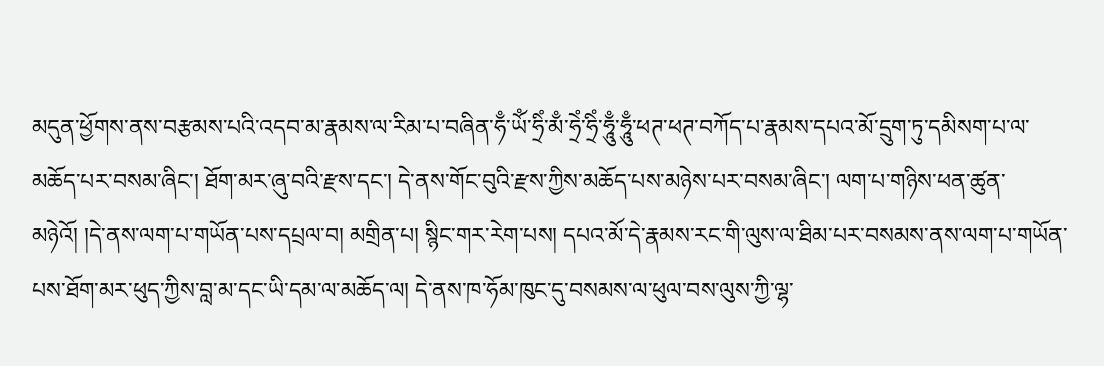མདུན་ཕྱོགས་ནས་བརྩམས་པའི་འདབ་མ་རྣམས་ལ་རིམ་པ་བཞིན་ཧྃ་ཡོཾ་ཧྲིཾ་མྃ་ཧྲེཾ་ཧྲིཾ་ཧཱུྃ་ཧཱུྃ་ཕཊ་ཕཊ་བཀོད་པ་རྣམས་དཔའ་མོ་དྲུག་ཏུ་དམིསག་པ་ལ་མཆོད་པར་བསམ་ཞིང་། ཐོག་མར་ཞུ་བའི་རྫས་དང་། དེ་ནས་གོང་བུའི་རྫས་ཀྱིས་མཆོད་པས་མཉེས་པར་བསམ་ཞིང་། ལག་པ་གཉིས་ཕན་ཚུན་མཉེའོ། །དེ་ནས་ལག་པ་གཡོན་པས་དཔྲལ་བ། མགྲིན་པ། སྙིང་གར་རེག་པས། དཔའ་མོ་དེ་རྣམས་རང་གི་ལུས་ལ་ཐིམ་པར་བསམས་ནས་ལག་པ་གཡོན་པས་ཐོག་མར་ཕུད་ཀྱིས་བླ་མ་དང་ཡི་དམ་ལ་མཆོད་ལ། དེ་ནས་ཁ་ཧོམ་ཁུང་དུ་བསམས་ལ་ཕུལ་བས་ལུས་ཀྱི་ལྷ་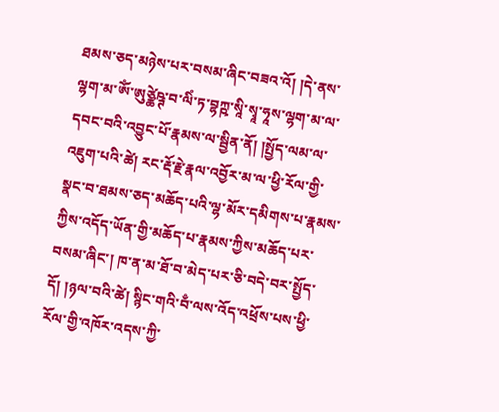ཐམས་ཅད་མཉེས་པར་བསམ་ཞིང་བཟའ་འོ། །དེ་ནས་ལྷག་མ་ཨོཾ་ཨུཙྪེཥྚ་བ་ལིཾ་ཏ་བྷཀྵ་སཱི་སྭཱ་ཧཱས་ལྷག་མ་ལ་དབང་བའི་འབྱུང་པོ་རྣམས་ལ་སྦྱིན་ནོ། །སྤྱོད་ལམ་ལ་འཇུག་པའི་ཚེ། རང་རྡོ་རྗེ་རྣལ་འབྱོར་མ་ལ་ཕྱི་རོལ་གྱི་སྣང་བ་ཐམས་ཅད་མཆོད་པའི་ལྷ་མོར་དམིགས་པ་རྣམས་ཀྱིས་འདོད་ཡོན་གྱི་མཆོད་པ་རྣམས་ཀྱིས་མཆོད་པར་བསམ་ཞིང་། ཁ་ན་མ་ཐོ་བ་མེད་པར་ཅི་བདེ་བར་སྤྱོད་དོ། །ཉལ་བའི་ཚེ། སྙིང་གའི་བྃ་ལས་འོད་འཕྲོས་པས་ཕྱི་རོལ་གྱི་འཁོར་འདས་ཀྱི་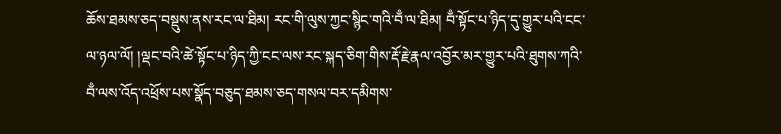ཆོས་ཐམས་ཅད་བསྡུས་ནས་རང་ལ་ཐིམ། རང་གི་ལུས་ཀྱང་སྙིང་གའི་བྃ་ལ་ཐིམ། བྃ་སྟོང་པ་ཉིད་དུ་གྱུར་པའི་ངང་ལ་ཉལ་ལོ། །ལྡང་བའི་ཚེ་སྟོང་པ་ཉིད་ཀྱི་ངང་ལས་རང་སྐད་ཅིག་གིས་རྡོ་རྗེ་རྣལ་འབྱོར་མར་གྱུར་པའི་ཐུགས་ཀའི་བྃ་ལས་འོད་འཕྲོས་པས་སྣོད་བཅུད་ཐམས་ཅད་གསལ་བར་དམིགས་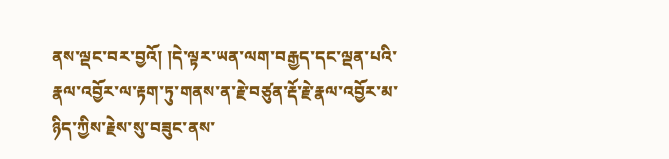ནས་ལྡང་བར་བྱའོ། །དེ་ལྟར་ཡན་ལག་བརྒྱད་དང་ལྡན་པའི་རྣལ་འབྱོར་ལ་རྟག་ཏུ་གནས་ན་རྗེ་བཙུན་རྡོ་རྗེ་རྣལ་འབྱོར་མ་ཉིད་ཀྱིས་རྗེས་སུ་བཟུང་ནས་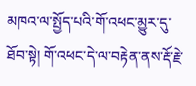མཁའ་ལ་སྤྱོད་པའི་གོ་འཕང་མྱུར་དུ་ཐོབ་སྟེ། གོ་འཕང་དེ་ལ་བརྟེན་ནས་རྡོ་རྗེ་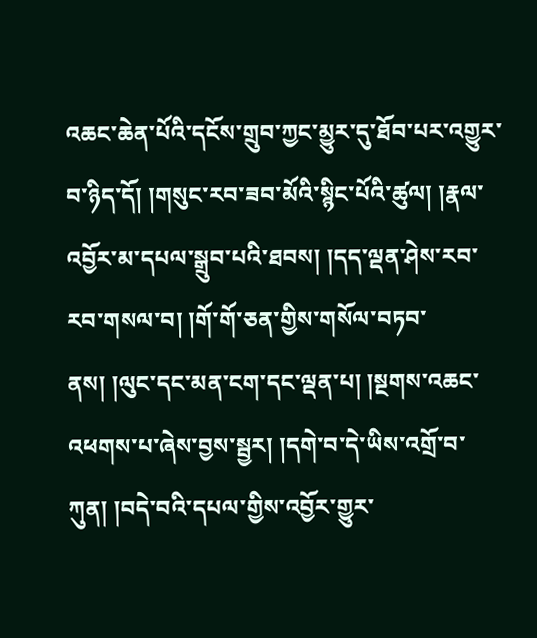འཆང་ཆེན་པོའི་དངོས་གྲུབ་ཀྱང་མྱུར་དུ་ཐོབ་པར་འགྱུར་བ་ཉིད་དོ། །གསུང་རབ་ཟབ་མོའི་སྙིང་པོའི་ཚུལ། །རྣལ་འབྱོར་མ་དཔལ་སྒྲུབ་པའི་ཐབས། །དད་ལྡན་ཤེས་རབ་རབ་གསལ་བ། །གོ་གོ་ཅན་གྱིས་གསོལ་བཏབ་ནས། །ལུང་དང་མན་ངག་དང་ལྡན་པ། །སྔགས་འཆང་འཕགས་པ་ཞེས་བྱས་སྦྱར། །དགེ་བ་དེ་ཡིས་འགྲོ་བ་ཀུན། །བདེ་བའི་དཔལ་གྱིས་འབྱོར་གྱུར་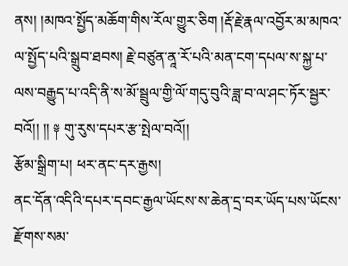ནས། །མཁའ་སྤྱོད་མཆོག་གིས་རོལ་གྱུར་ཅིག །རྡོ་རྗེ་རྣལ་འབྱོར་མ་མཁའ་ལ་སྤྱོད་པའི་སྒྲུབ་ཐབས། རྗེ་བཙུན་ནཱ་རོ་པའི་མན་ངག་དཔལ་ས་སྐྱ་པ་ལས་བརྒྱུད་པ་འདི་ནི་ས་མོ་སྦྲུལ་གྱི་ལོ་གདུ་བུའི་ཟླ་བ་ལ་ཤང་ཏོར་སྦྱར་བའོ།། །། ༈ གུ་རུས་དཔར་རྩ་སྤེལ་བའོ།།
རྩོམ་སྒྲིག་པ། ཕར་ནང་དར་རྒྱས།
ནང་དོན་འདིའི་དཔར་དབང་རྒྱལ་ཡོངས་ས་ཆེན་དྲ་བར་ཡོད་པས་ཡོངས་རྫོགས་སམ་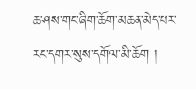ཆ་ཤས་གང་ཞིག་ཆོག་མཆན་མེད་པར་རང་དགར་སུས་དགོལ་མི་ཆོག །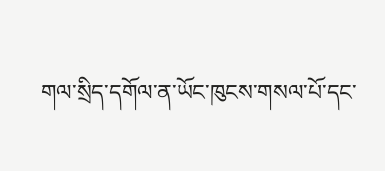གལ་སྲིད་དགོལ་ན་ཡོང་ཁུངས་གསལ་པོ་དང་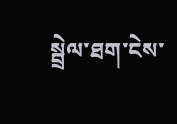སྦྲེལ་ཐག་ངེས་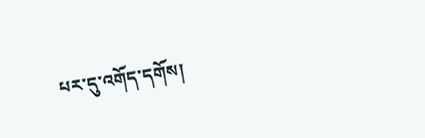པར་དུ་འགོད་དགོས།